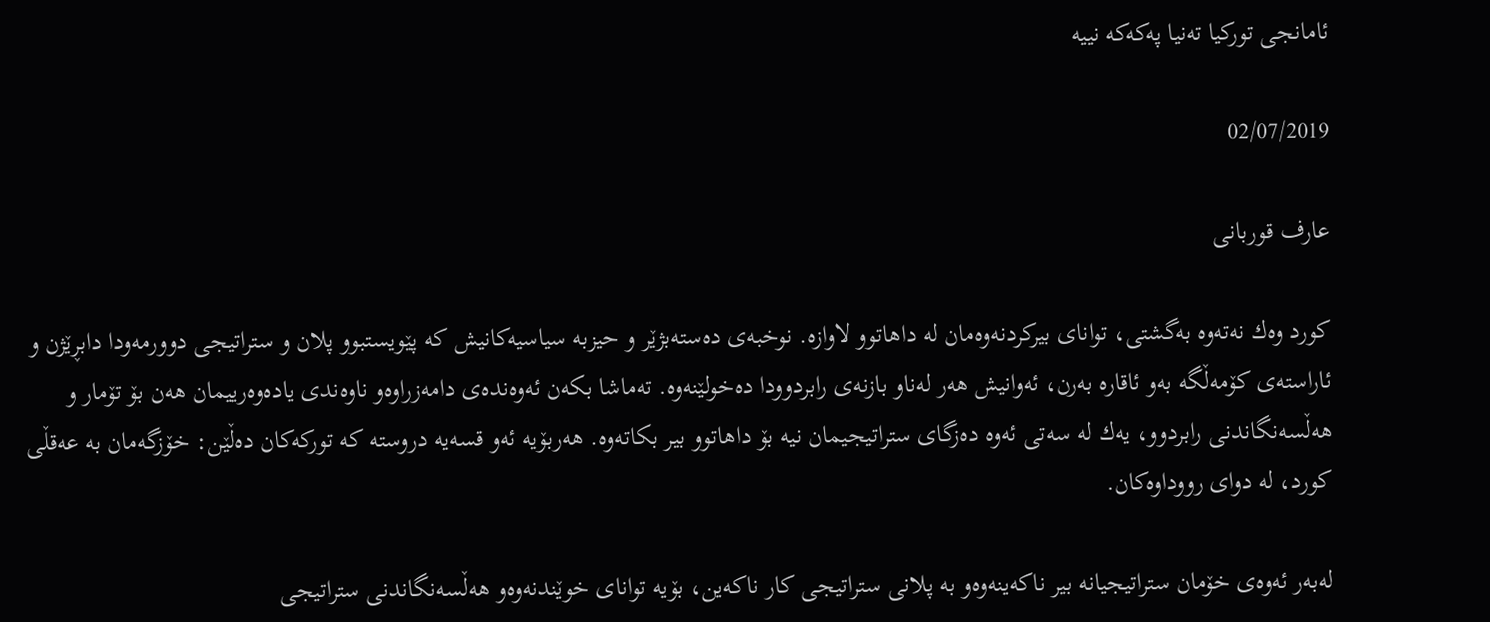ئامانجی توركیا تەنیا پەكەكە نییە

02/07/2019

عارف قوربانی

كورد وەك نەتەوە بەگشتی، توانای بیركردنەوەمان لە داهاتوو لاوازە. نوخبەی دەستەبژێر و حیزبە سیاسیەكانیش كە پێویستبوو پلان و ستراتیجی دوورمەودا دابڕێژن و ئاراستەی كۆمەڵگە بەو ئاقارە بەرن، ئەوانیش هەر لەناو بازنەی رابردوودا دەخولێنەوە. تەماشا بكەن ئەوەندەی دامەزراوەو ناوەندی یادەوەرییمان هەن بۆ تۆمار و هەڵسەنگاندنی رابردوو، یەك لە سەتی ئەوە دەزگای ستراتیجیمان نیە بۆ داهاتوو بیر بكاتەوە. هەربۆیە ئەو قسەیە دروستە كە توركەكان دەڵێن: خۆزگەمان بە عەقڵی كورد، لە دوای رووداوەكان.

لەبەر ئەوەی خۆمان ستراتیجیانە بیر ناكەینەوەو بە پلانی ستراتیجی كار ناكەین، بۆیە توانای خوێندنەوەو هەڵسەنگاندنی ستراتیجی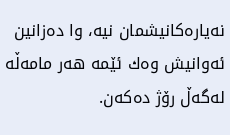نەیارەكانیشمان نیە، وا دەزانین ئەوانیش وەك ئێمە هەر مامەڵە لەگەڵ رۆژ دەكەن.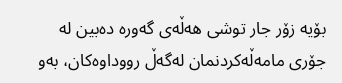بۆیە زۆر جار توشی هەڵەی گەورە دەبین لە جۆری مامەڵەكردنمان لەگەڵ رووداوەكان، بەو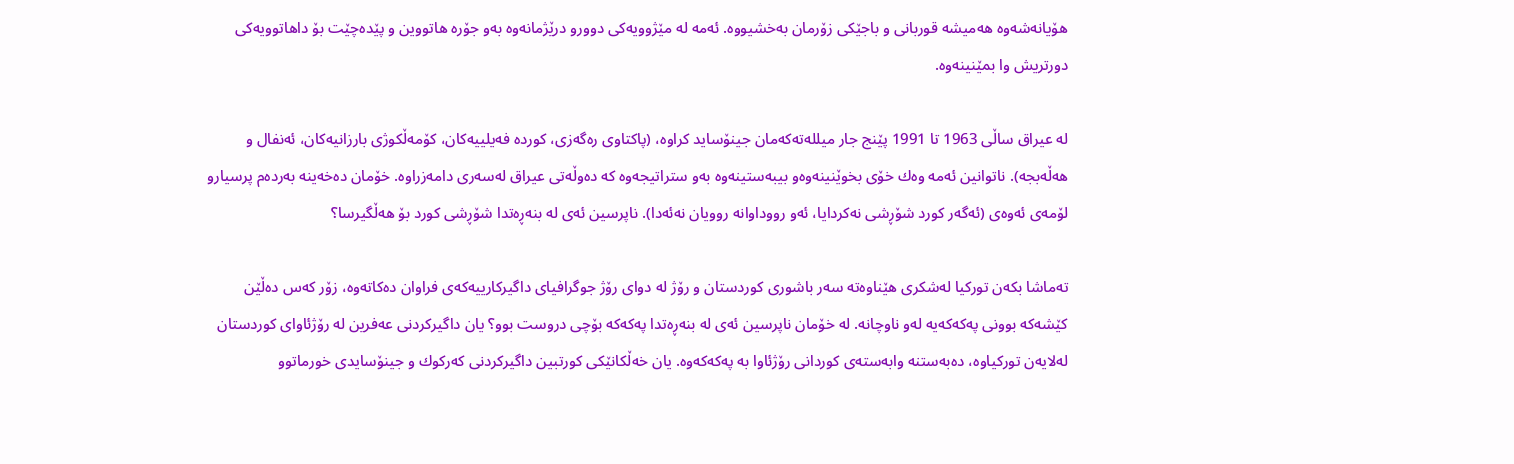هۆیانەشەوە هەمیشە قوربانی و باجێكی زۆرمان بەخشیووە. ئەمە لە مێژوویەكی دوورو درێژمانەوە بەو جۆرە هاتووین و پێدەچێت بۆ داهاتوویەكی دورتریش وا بمێنینەوە.

لە عیراق ساڵی 1963 تا 1991 پێنج جار میللەتەكەمان جینۆساید كراوە، (پاكتاوی رەگەزی، كوردە فەیلییەكان، كۆمەڵكوژی بارزانیەكان، ئەنفال و هەڵەبجە). ناتوانین ئەمە وەك خۆی بخوێنینەوەو بیبەستینەوە بەو ستراتیجەوە كە دەوڵەتی عیراق لەسەری دامەزراوە. خۆمان دەخەینە بەردەم پرسیارو لۆمەی ئەوەی (ئەگەر كورد شۆڕشی نەكردایا، ئەو رووداوانە روویان نەئەدا). ناپرسین ئەی لە بنەڕەتدا شۆڕشی كورد بۆ هەڵگیرسا؟

تەماشا بكەن توركیا لەشكری هێناوەتە سەر باشوری كوردستان و رۆژ لە دوای رۆژ جوگرافیای داگیركارییەكەی فراوان دەكاتەوە، زۆر كەس دەڵێن كێشەكە بوونی پەكەكەیە لەو ناوچانە. لە خۆمان ناپرسین ئەی لە بنەڕەتدا پەكەكە بۆچی دروست بوو؟ یان داگیركردنی عەفرین لە رۆژئاوای كوردستان لەلایەن توركیاوە، دەبەستنە وابەستەی كوردانی رۆژئاوا بە پەكەكەوە. یان خەڵكانێكی كورتبین داگیركردنی كەركوك و جینۆسایدی خورماتوو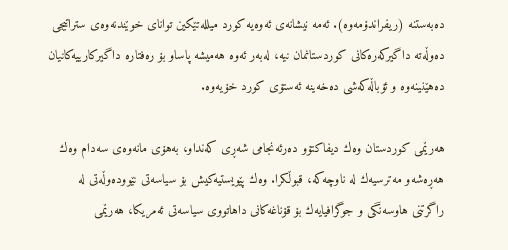دەبەستنە (ریفراندۆمەوە). ئەمە نیشانەی ئەوەیە كورد میللەتێكین توانای خوێندنەوەی ستراتیجی دەوڵەتە داگیركەرەكانی كوردستانمان نیە، لەبەر ئەوە هەمیشە پاساو بۆ رەفتارە داگیركارییەكانیان دەهێنینەوە و ئۆباڵەكەشی دەخەینە ئەستۆی كورد خۆیەوە.

هەرێمی كوردستان وەك دیفاكتۆو دەرئەنجامی شەڕی كەنداو، بەهۆی مانەوەی سەدام وەك هەڕەشەو مەترسیەك لە ناوچەكە، قبوڵكرا. وەك پێویستیەكیش بۆ سیاسەتی نێوودەوڵەتی لە راگرتنی هاوسەنگی و جوگرافیایەك بۆ قۆناغەكانی داهاتووی سیاسەتی ئەمریكا، هەرێمی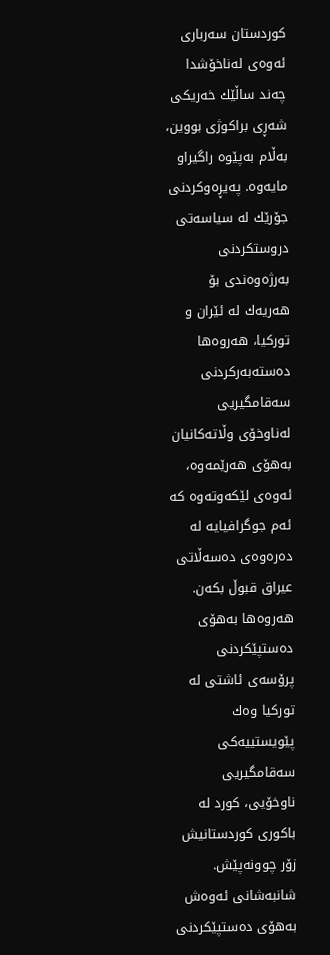كوردستان سەرباری ئەوەی لەناخۆشدا چەند ساڵێك خەریكی شەڕی براكوژی بووین، بەڵام بەپێوە راگیراو مایەوە. پەیڕەوكردنی جۆرێك لە سیاسەتی دروستكردنی بەرژەوەندی بۆ هەریەك لە ئێران و توركیا، هەروەها دەستەبەركردنی سەقامگیریی لەناوخۆی وڵاتەكانیان بەهۆی هەرێمەوە، ئەوەی لێكەوتەوە كە ئەم جوگرافیایە لە دەرەوەی دەسەڵاتی عیراق قبوڵ بكەن. هەروەها بەهۆی دەستپێكردنی پرۆسەی ئاشتی لە توركیا وەك پێویستییەكی سەقامگیریی ناوخۆیی، كورد لە باكوری كوردستانیش زۆر چوونەپێش. شانبەشانی ئەوەش بەهۆی دەستپێكردنی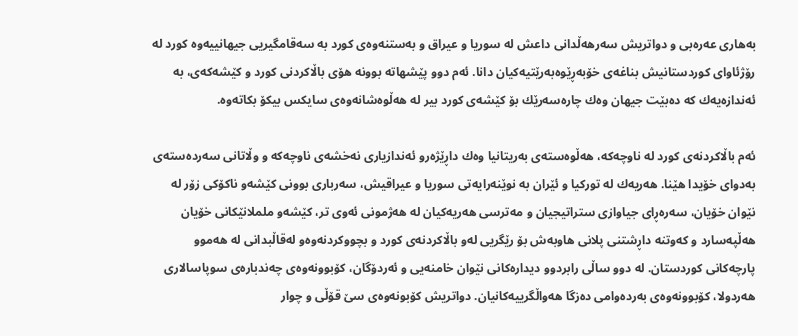بەهاری عەرەبی و دواتریش سەرهەڵدانی داعش لە سوریا و عیراق و بەستنەوەی كورد بە سەقامگیریی جیهانییەوە كورد لە رۆژئاوای كوردستانیش بناغەی خۆبەڕێوەبەرێتیەكیان دانا. ئەم دوو پێشهاتە بوونە هۆی باڵاكردنی كورد و كێشەكەی، بە ئەندازەیەك كە دەبێت جیهان وەك چارەسەرێك بۆ كێشەی كورد بیر لە هەڵوەشانەوەی سایكس بیكۆ بكاتەوە.

ئەم باڵاكردنەی كورد لە ناوچەكە، هەڵوەستەی بەریتانیا وەك داڕێژەرو ئەندازیاری نەخشەی ناوچەكە و وڵاتانی سەردەستەی بەدوای خۆیدا هێنا. هەریەك لە توركیا و ئێران بە نوێنەرایەتی سوریا و عیراقیش، سەرباری بوونی كێشەو ناكۆكی زۆر لە نێوان خۆیان، سەرەڕای جیاوازی ستراتیجیان و مەترسی هەریەكیان لە هەژمونی ئەوی تر، كێشەو ململانێكانی خۆیان هەڵپەسارد و كەوتنە داڕشتنی پلانی هاوبەش بۆ رێگریی لەو باڵاكردنەی كورد و بچووكردنەوەو لەقاڵبدانی لە هەموو پارچەكانی كوردستان. لە دوو ساڵی رابردوو دیدارەكانی نێوان خامنەیی و ئەردۆگان، كۆبوونەوەی چەندبارەی سوپاسالاری هەردولا، كۆبوونەوەی بەردەوامی دەزگا هەواڵگرییەكانیان. دواتریش كۆبونەوەی سێ‌ قۆڵی و چوار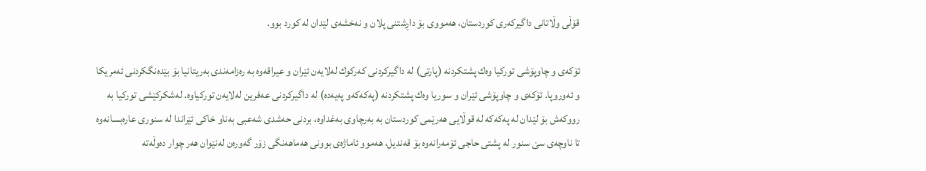قۆڵی وڵاتانی داگیركەری كوردستان، هەمووی بۆ داڕشتنی پلان و نەخشەی لێدان لە كورد بوو.

ئۆكەی و چاوپۆشی توركیا وەك پشتكردنە (پارتی) لە داگیركردنی كەركوك لەلایەن ئێران و عیراقەوە بە رەزامەندی بەریتانیا بۆ بێدەنگكردنی ئەمریكا و ئەوروپا. ئۆكەی و چاوپۆشی ئێران و سوریا وەك پشتكردنە (پەكەكەو پەیەدە) لە داگیركردنی عەفرین لەلایەن توركیاوە. لەشكركێشی توركیا بە رووكەش بۆ لێدان لە پەكەكە لە قوڵایی هەرێمی كوردستان بە بەرچاوی بەغداوە، بردنی حەشدی شەعبی بەناو خاكی ئێراندا لە سنوری عارەبسانەوە تا ناوچەی سێ‌ سنور لە پشتی حاجی ئۆمەرانەوە بۆ قەندیل، هەموو ئاماژەی بوونی هەماهەنگی زۆر گەورەن لەنێوان هەر چوار دەوڵەتە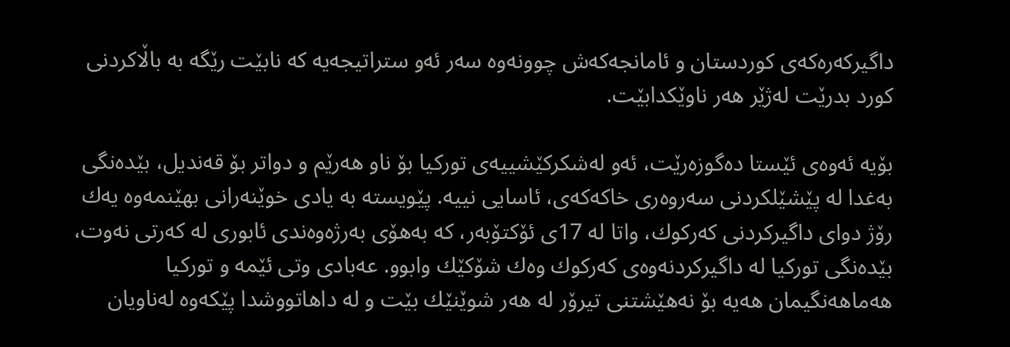داگیركەرەكەی كوردستان و ئامانجەكەش چوونەوە سەر ئەو ستراتیجەیە كە نابێت رێگە بە باڵاكردنی كورد بدرێت لەژێر هەر ناوێكدابێت.

بۆیە ئەوەی ئێستا دەگوزەرێت، ئەو لەشكركێشییەی توركیا بۆ ناو هەرێم و دواتر بۆ قەندیل، بێدەنگی بەغدا لە پێشێلكردنی سەروەری خاكەكەی، ئاسایی نییە. پێویستە بە یادی خوێنەرانی بهێنمەوە یەك رۆژ دوای داگیركردنی كەركوك، واتا لە 17ی ئۆكتۆبەر، كە بەهۆی بەرژەوەندی ئابوری لە كەرتی نەوت، بێدەنگی توركیا لە داگیركردنەوەی كەركوك وەك شۆكێك وابوو. عەبادی وتی ئێمە و توركیا هەماهەنگیمان هەیە بۆ نەهێشتنی تیرۆر لە هەر شوێنێك بێت و لە داهاتووشدا پێكەوە لەناویان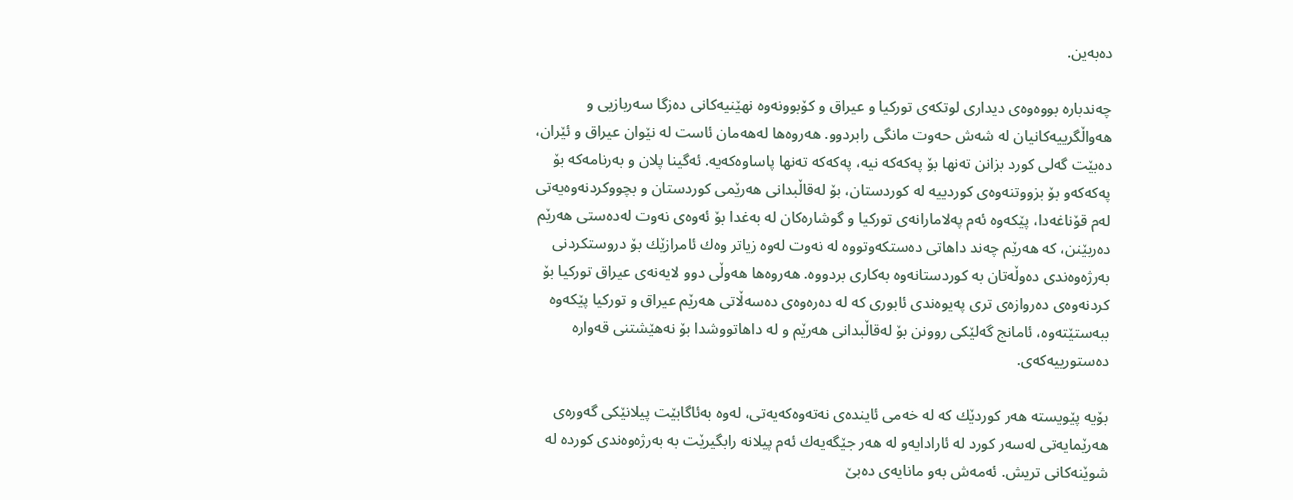دەبەین.

چەندبارە بووەوەی دیداری لوتكەی توركیا و عیراق و كۆبوونەوە نهێنیەكانی دەزگا سەربازیی و هەواڵگرییەكانیان لە شەش حەوت مانگی رابردوو. هەروەها لەهەمان ئاست لە نێوان عیراق و ئێران، دەبێت گەلی كورد بزانن تەنها بۆ پەكەكە نیە، پەكەكە تەنها پاساوەكەیە. ئەگینا پلان و بەرنامەكە بۆ پەكەكەو بۆ بزووتنەوەی كوردییە لە كوردستان، بۆ لەقاڵبدانی هەرێمی كوردستان و بچووكردنەوەیەتی لەم قۆناغەدا، پێكەوە ئەم پەلامارانەی توركیا و گوشارەكان لە بەغدا بۆ ئەوەی نەوت لەدەستی هەرێم دەربێنن، كە هەرێم چەند داهاتی دەستكەوتووە لە نەوت لەوە زیاتر وەك ئامرازێك بۆ دروستكردنی بەرژەوەندی دەوڵەتان بە كوردستانەوە بەكاری بردووە. هەروەها هەوڵی دوو لایەنەی عیراق توركیا بۆ كردنەوەی دەروازەی تری پەیوەندی ئابوری كە لە دەرەوەی دەسەڵاتی هەرێم عیراق و توركیا پێكەوە ببەستێتەوە، ئامانج گەلێكی روونن بۆ لەقاڵبدانی هەرێم و لە داهاتووشدا بۆ نەهێشتنی قەوارە دەستورییەكەی.

بۆیە پێویستە هەر كوردێك كە لە خەمی ئایندەی نەتەوەكەیەتی، لەوە بەئاگابێت پیلانێكی گەورەی هەرێمایەتی لەسەر كورد لە ئارادایەو لە هەر جێگەیەك ئەم پیلانە رابگیرێت بە بەرژەوەندی كوردە لە شوێنەكانی تریش. ئەمەش بەو مانایەی دەبێ‌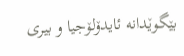بێگوێدانە ئایدۆلۆجیا و بیری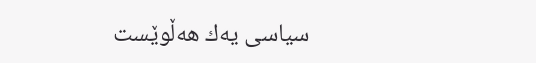سیاسی یەك هەڵوێست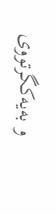و بەیەكگرتووی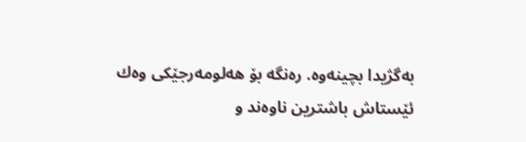بەگژیدا بچینەوە. رەنگە بۆ هەلومەرجێكی وەك ئێستاش باشترین ناوەند و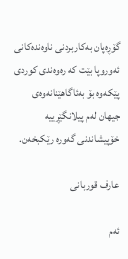گۆڕەپان بەكاربردنی ناوەندەكانی ئەوروپا بێت كە رەوەندی كوردی پێكەوە بۆ بەئاگاهێنانەوەی جیهان لەم پیلانگێڕییە خۆپیشاندنی گەورە رێكبخەن.

عارف قوربانی

ئەم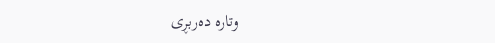وتارە دەربڕی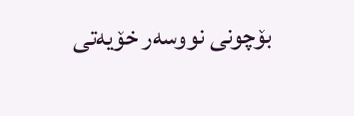بۆچونی نووسەر خۆیەتی